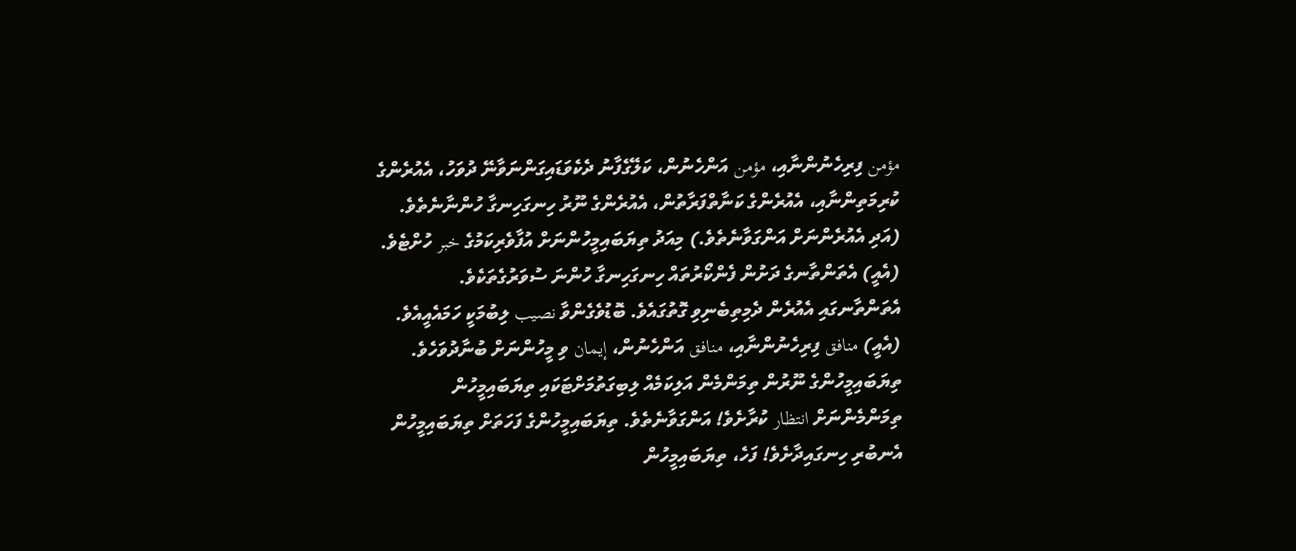مؤمن ފިރިހެނުންނާއި، مؤمن އަންހެނުން، ކަލޭގެފާނު ދެކެވަޑައިގަންނަވާނޭ ދުވަހު، އެއުރެންގެ ކުރިމަތިންނާއި، އެއުރެންގެ ކަނާތްފަރާތުން، އެއުރެންގެ ނޫރު ހިނގަހިނގާ ހުންނާނެތެވެ. (އަދި އެއުރެންނަށް އަންގަވާނެތެވެ.) މިއަދު ތިޔަބައިމީހުންނަށް އުފާވެރިކަމުގެ خبر ހުށްޓެވެ. (އެއީ) އެތަންތާނގެ ދަށުން ފެންކޯރުތައް ހިނގަހިނގާ ހުންނަ ސުވަރުގެތަކެވެ. އެތަންތާނގައި އެއުރެން ދެމިތިބެނިވި ގޮތުގައެވެ. ބޮޑުވެގެންވާ نصيب ލިބުމަކީ ހަމައެއީއެވެ.
(އެއީ) منافق ފިރިހެނުންނާއި، منافق އަންހެނުން، إيمان ވި މީހުންނަށް ބުނާދުވަހެވެ. ތިޔަބައިމީހުންގެ ނޫރުން ތިމަންމެން އަލިކަމެއް ލިބިގަތުމަށްޓަކައި ތިޔަބައިމީހުން ތިމަންމެންނަށް انتظار ކުރާށެވެ! އަންގަވާނެތެވެ. ތިޔަބައިމީހުންގެ ފަހަތަށް ތިޔަބައިމީހުން އެނބުރި ހިނގައިދާށެވެ! ފަހެ، ތިޔަބައިމީހުން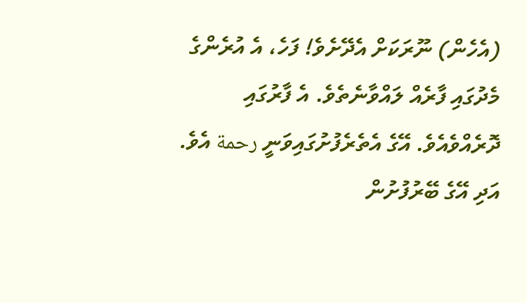(އެހެން) ނޫރަކަށް އެދޭށެވެ! ފަހެ، އެ އުރެންގެ މެދުގައި ފާރެއް ލައްވާނެތެވެ. އެ ފާރުގައި ދޮރެއްވެއެވެ. އޭގެ އެތެރެފުށުގައިވަނީ رحمة އެވެ. އަދި އޭގެ ބޭރުފުށުން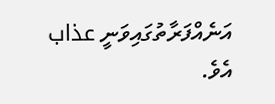އަނެއްފަރާތުގައިވަނީ عذاب އެވެ.